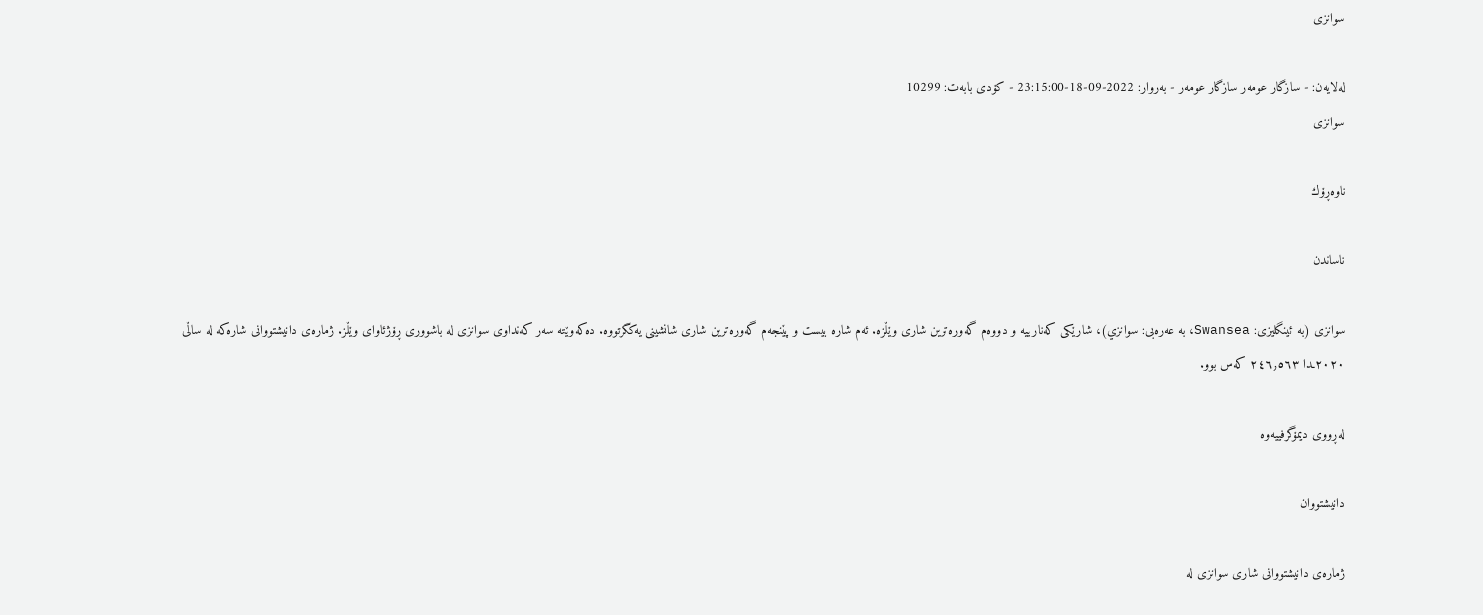سوانزی

له‌لایه‌ن: - سازگار عومەر سازگار عومەر - به‌روار: 2022-09-18-23:15:00 - کۆدی بابەت: 10299
سوانزی

ناوه‌ڕۆك

ناساندن

سوانزی (بە ئینگلیزی: Swansea، بە عەرەبی: سوانزي)، شارێکی کەنارییە و دووەم گەورەترین شاری وێڵزە. ئەم شارە بیست و پێنجەم گەورەترین شاری شانشینی یەکگرتووە. دەکەوێتە سەر کەنداوی سوانزی لە باشووری ڕۆژئاوای وێڵز. ژمارەی دانیشتووانی شارەکە لە ساڵی ٢٠٢٠ـدا ٢٤٦٫٥٦٣ کەس بوو.

لەڕووی دیمۆگرفییەوە

دانیشتووان

ژمارەی دانیشتووانی شاری سوانزی لە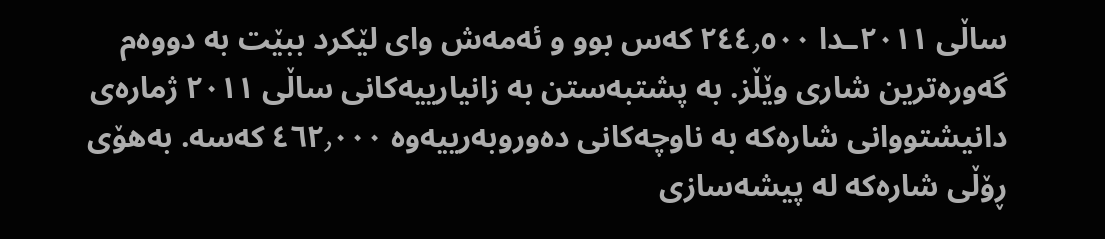ساڵی ٢٠١١ـدا ٢٤٤٫٥٠٠ کەس بوو و ئەمەش وای لێکرد ببێت بە دووەم گەورەترین شاری وێڵز. بە پشتبەستن بە زانیارییەکانی ساڵی ٢٠١١ ژمارەی دانیشتووانی شارەکە بە ناوچەکانی دەوروبەرییەوە ٤٦٢٫٠٠٠ کەسە. بەهۆی ڕۆڵی شارەکە لە پیشەسازی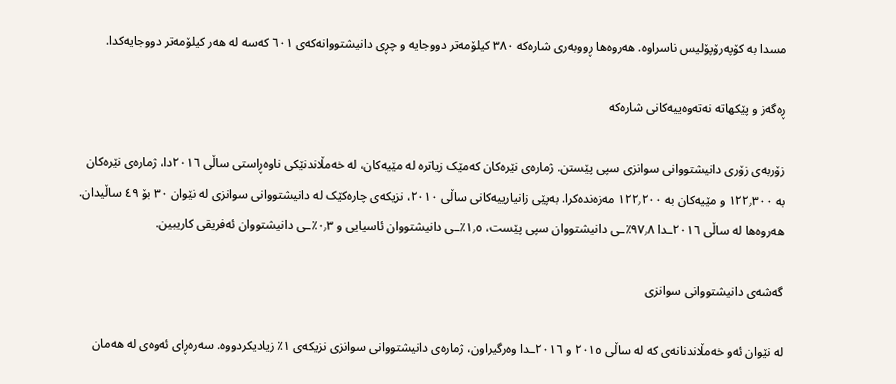مسدا بە کۆپەرۆپۆلیس ناسراوە. هەروەها ڕووبەری شارەکە ٣٨٠ کیلۆمەتر دووجایە و چڕی دانیشتووانەکەی ٦٠١ كەسە لە هەر کیلۆمەتر دووجایەکدا.

ڕەگەز و پێکهاتە نەتەوەییەکانی شارەکە

زۆربەی زۆری دانیشتووانی سوانزی سپی پێستن. ژمارەی نێرەکان کەمێک زیاترە لە مێیەکان، لە خەمڵاندنێکی ناوەڕاستی ساڵی ٢٠١٦دا، ژمارەی نێرەکان بە ١٢٢٫٣٠٠ و مێیەکان بە ١٢٢٫٢٠٠ مەزەندەکرا. بەپێی زانیارییەکانی ساڵی ٢٠١٠، نزیکەی چارەکێک لە دانیشتووانی سوانزی لە نێوان ٣٠ بۆ ٤٩ ساڵیدان. هەروەها لە ساڵی ٢٠١٦ـدا ٩٧٫٨٪ـی دانیشتووان سپی پێست، ١٫٥٪ـی دانیشتووان ئاسیایی و ٠٫٣٪ـی دانیشتووان ئەفریقی کاریبین.

گەشەی دانیشتووانی سوانزی

لە نێوان ئەو خەمڵاندنانەی کە لە ساڵی ٢٠١٥ و ٢٠١٦ـدا وەرگیراون، ژمارەی دانیشتووانی سوانزی نزیکەی ١٪ زیادیکردووە. سەرەڕای ئەوەی لە هەمان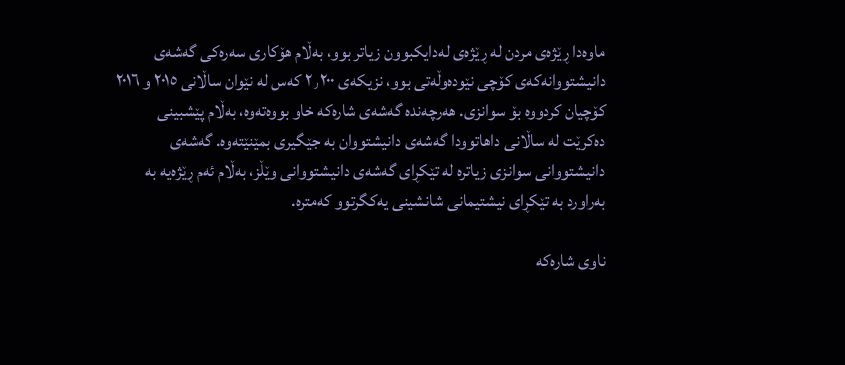ماوەدا ڕێژەی مردن لە ڕێژەی لەدایکبوون زیاتر بوو، بەڵام هۆکاری سەرەکی گەشەی دانیشتووانەکەی کۆچی نێودەوڵەتی بوو، نزیکەی ٢٫٢٠٠ کەس لە نێوان ساڵانی ٢٠١٥ و ٢٠١٦ کۆچیان کردووە بۆ سوانزی. هەرچەندە گەشەی شارەکە خاو بووەتەوە، بەڵام پێشبینی دەکرێت لە ساڵانی داهاتوودا گەشەی دانیشتووان بە جێگیری بمێنێتەوە. گەشەی دانیشتووانی سوانزی زیاترە لە تێکڕای گەشەی دانیشتووانی وێڵز، بەڵام ئەم ڕێژەیە بە بەراورد بە تێکڕای نیشتیمانی شانشینی یەکگرتوو کەمترە.

ناوی شارەکە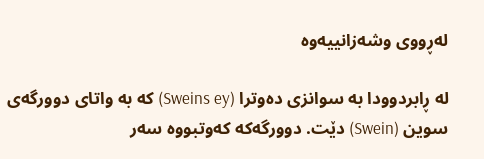لەڕووی وشەزانییەوە

لە ڕابردوودا بە سوانزی دەوترا (Sweins ey) کە بە واتای دوورگەی سوین (Swein) دێت. دوورگەکە کەوتبووە سەر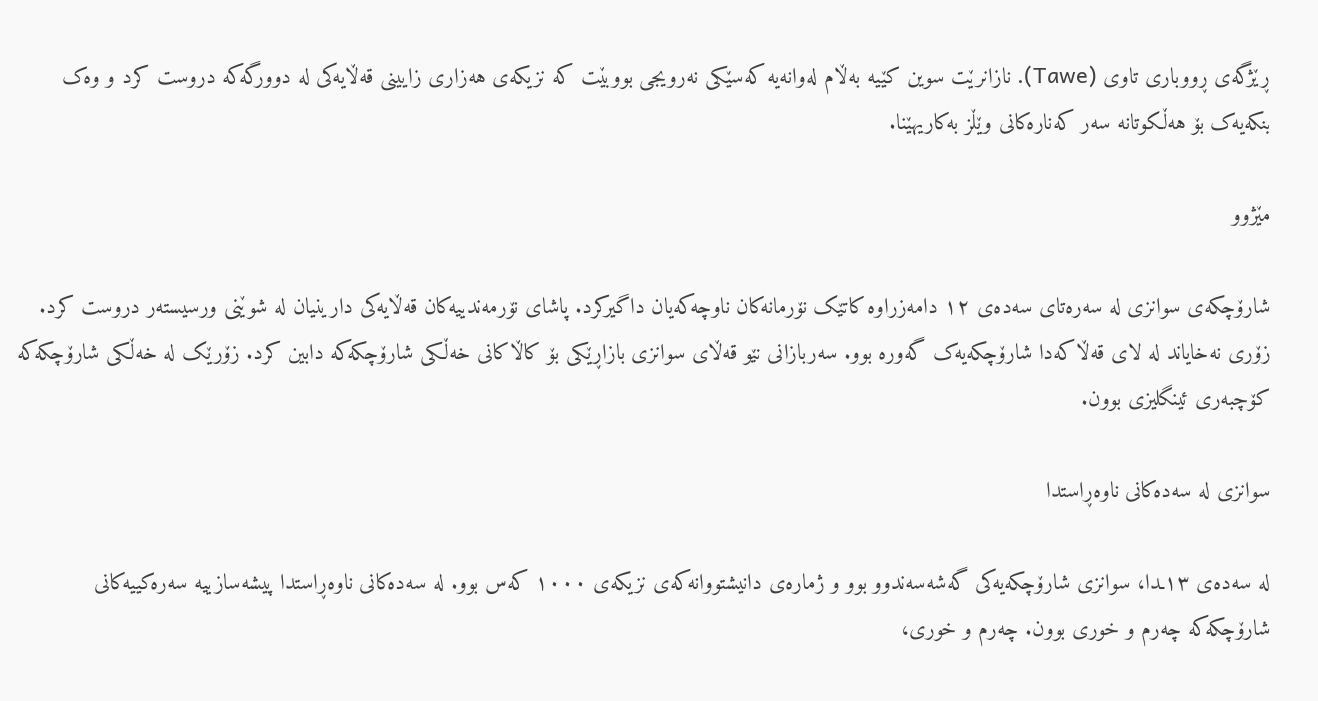ڕێژگەی ڕووباری تاوی (Tawe). نازانرێت سوین کێیە بەڵام لەوانەیە کەسێکی نەرویجی بووبێت کە نزیکەی هەزاری زایینی قەڵایەکی لە دوورگەکە دروست کرد و وەک بنکەیەک بۆ هەڵکوتانە سەر کەنارەکانی وێڵز بەکاریهێنا.

مێژوو

شارۆچکەی سوانزی لە سەرەتای سەدەی ١٢ دامەزراوە کاتێک نۆرمانەکان ناوچەکەیان داگیرکرد. پاشای نۆرمەندییەکان قەڵایەکی دارینیان لە شوێنی ورسیستەر دروست کرد. زۆری نەخایاند لە لای قەڵاکەدا شارۆچکەیەک گەورە بوو. سەربازانی نێو قەڵای سوانزی بازاڕێکی بۆ کاڵاکانی خەڵکی شارۆچکەکە دابین کرد. زۆرێک لە خەڵکی شارۆچکەکە کۆچبەری ئینگلیزی بوون.

سوانزی لە سەدەکانی ناوەڕاستدا

لە سەدەی ١٣ـدا، سوانزی شارۆچکەیەکی گەشەسەندوو بوو و ژمارەی دانیشتووانەکەی نزیکەی ١٠٠٠ کەس بوو. لە سەدەکانی ناوەڕاستدا پیشەسازییە سەرەکییەکانی شارۆچکەکە چەرم و خوری بوون. چەرم و خوری،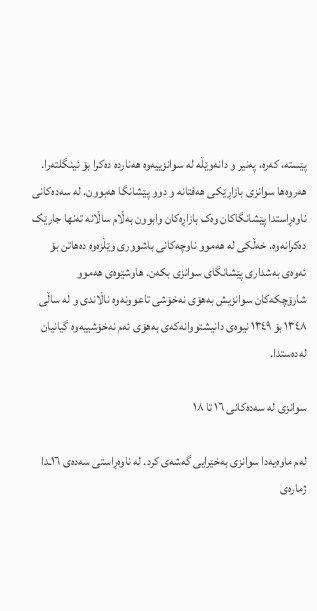پێستە، کەرە، پەنیر و دانەوێڵە لە سوانزییەوە هەناردە دەکرا بۆ ئینگلتەرا. هەروەها سوانزی بازاڕێکی هەفتانە و دوو پێشانگا هەبوون. لە سەدەکانی ناوەڕاستدا پێشانگاکان وەک بازاڕەکان وابوون بەڵام ساڵانە تەنها جارێک دەکرانەوە. خەڵکی لە هەموو ناوچەکانی باشووری وێڵزەوە دەهاتن بۆ ئەوەی بەشداری پێشانگای سوانزی بکەن. هاوشێوەی هەموو شارۆچکەکان سوانزیش بەهۆی نەخۆشی تاعوونەوە ناڵاندی و لە ساڵی ١٣٤٨ بۆ ١٣٤٩ نیوەی دانیشتووانەکەی بەهۆی ئەم نەخۆشییەوە گیانیان لەدەستدا.

سوانزی لە سەدەکانی ١٦ تا ١٨

لەم ماوەیەدا سوانزی بەخێرایی گەشەی کرد. لە ناوەڕاستی سەدەی ١٦ـدا ژمارەی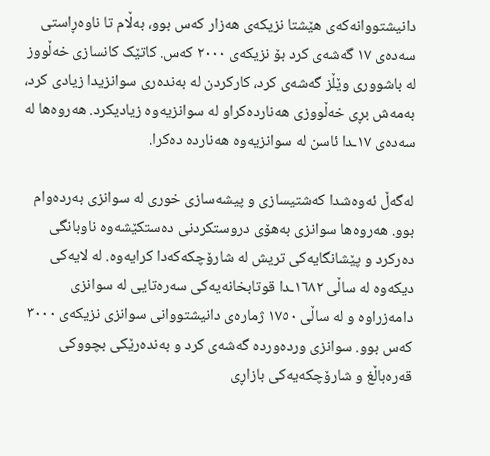دانیشتووانەکەی هێشتا نزیکەی هەزار کەس بوو، بەڵام تا ناوەڕاستی سەدەی ١٧ گەشەی کرد بۆ نزیکەی ٢٠٠٠ کەس. کاتێک کانسازی خەڵووز لە باشووری وێڵز گەشەی کرد، کارکردن لە بەندەری سوانزیدا زیادی کرد، بەمەش بڕی خەڵووزی هەناردەکراو لە سوانزیەوە زیادیکرد. هەروەها لە سەدەی ١٧ـدا ئاسن لە سوانزیەوە هەناردە دەکرا.

لەگەڵ ئەوەشدا کەشتیسازی و پیشەسازی خوری لە سوانزی بەردەوام بوو. هەروەها سوانزی بەهۆی دروستکردنی دەستکێشەوە ناوبانگی دەرکرد و پێشانگایەکی تریش لە شارۆچکەکەدا کرایەوە. لە لایەکی دیکەوە لە ساڵی ١٦٨٢ـدا قوتابخانەیەکی سەرەتایی لە سوانزی دامەزراوە و لە ساڵی ١٧٥٠ ژمارەی دانیشتووانی سوانزی نزیکەی ٣٠٠٠ کەس بوو. سوانزی وردەوردە گەشەی کرد و بەندەرێکی بچووکی قەرەباڵغ و شارۆچکەیەکی بازاڕی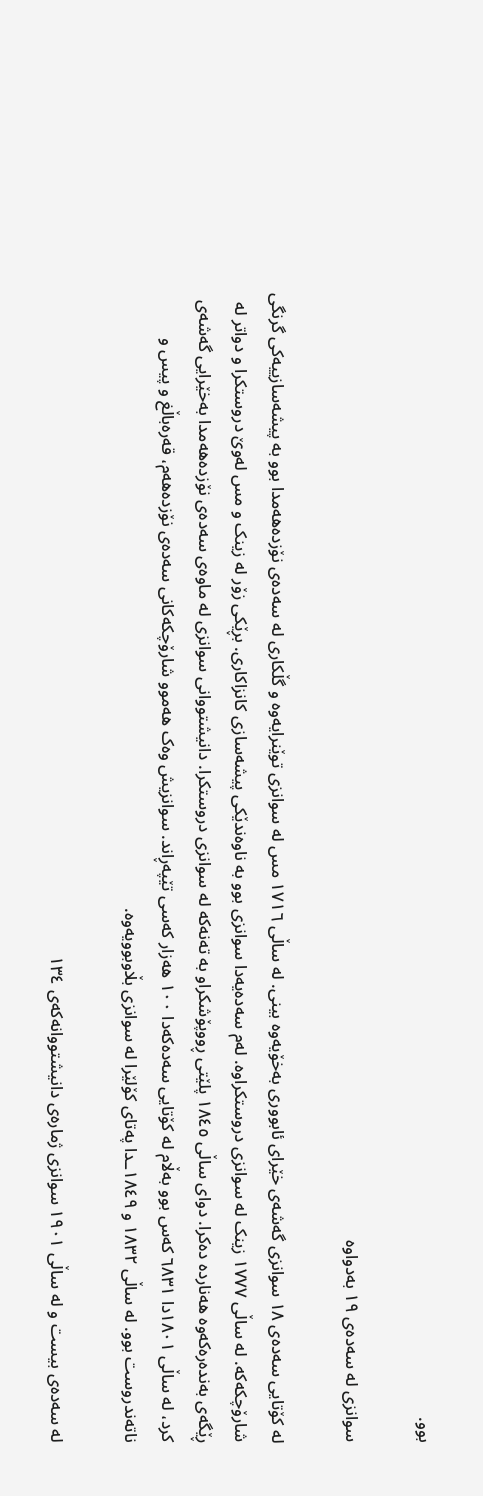بوو.

سوانزی لە سەدەی ١٩ بەدواوە

لە کۆتایی سەدەی ١٨ سوانزی گەشەی خێرای ئابووری بەخۆیەوە بینی. لە ساڵی ١٧١٦ مس لە سوانزی توێنرایەوە و گڵکاری لە سەدەی نۆزدەهەمدا بوو بە پیشەسازییەکی گرنگی شارۆچکەکە. لە ساڵی ١٧٧٧ زینک لە سوانزی دروستکراوە. لەم سەدەیەدا سوانزی بوو بە ناوەندێکی پیشەسازی کانزاکاری. بڕێکی زۆر لە زینک و مس لەوێ دروستکرا و دواتر لە ڕێگەی بەندەرەکەوە هەناردە دەکرا. دوای ساڵی ١٨٤٥ پلێتی ڕووپۆشکراو بە تەنەکە لە سوانزی دروستکرا. دانیشتووانی سوانزی لە ماوەی سەدەی نۆزدەهەمدا بەخێرایی گەشەی کرد، لە ساڵی ١٨٠١دا ٦٨٣١ کەس بوو بەڵام لە کۆتایی سەدەکەدا ١٠٠ هەزار کەسی تێپەڕاند. سوانزیش وەک هەموو شارۆچکەکانی سەدەی نۆزدەهەم، قەرەباڵغ و پیس و ناتەندروست بوو. لە ساڵی ١٨٣٢ و ١٨٤٩ـدا پەتاى کۆلێرا لە سوانزی بڵاوبوویەوە.

لە سەدەی بیست و لە ساڵی ١٩٠١ سوانزی ژمارەی دانیشتووانەکەی ١٣٤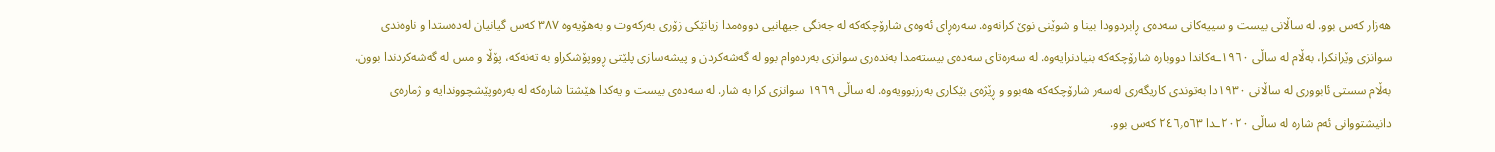هەزار کەس بوو. لە ساڵانی بیست و سییەکانی سەدەی ڕابردوودا بینا و شوێنی نوێ کرانەوە. سەرەڕای ئەوەی شارۆچکەکە لە جەنگی جیهانیی دووەمدا زیانێکی زۆری بەرکەوت و بەهۆیەوە ٣٨٧ کەس گیانیان لەدەستدا و ناوەندی سوانزی وێرانکرا، بەڵام لە ساڵی ١٩٦٠ـەکاندا دووبارە شارۆچکەکە بنیادنرایەوە. لە سەرەتای سەدەی بیستەمدا بەندەری سوانزی بەردەوام بوو لە گەشەکردن و پیشەسازی پلێتی ڕووپۆشکراو بە تەنەکە، پۆڵا و مس لە گەشەکردندا بوون. بەڵام سستی ئابووری لە ساڵانی ١٩٣٠دا بەتوندی کاریگەری لەسەر شارۆچکەکە هەبوو و ڕێژەی بێکاری بەرزبوویەوە. لە ساڵی ١٩٦٩ سوانزی کرا بە شار. لە سەدەی بیست و یەکدا هێشتا شارەکه لە بەرەوپێشچووندایە و ژمارەی دانیشتووانی ئەم شارە لە ساڵی ٢٠٢٠ـدا ٢٤٦٫٥٦٣ کەس بوو.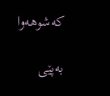كەشوهەوا

بەپێی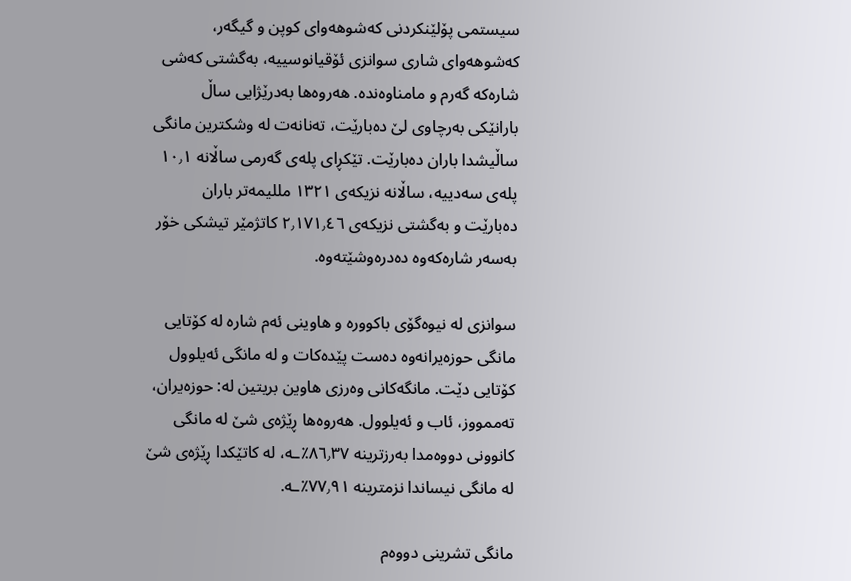سیستمی پۆلێنکردنی کەشوهەوای کوپن و گیگەر، کەشوهەوای شاری سوانزی ئۆقیانوسییە، بەگشتی کەشی شارەکە گەرم و مامناوەندە. هەروەها بەدرێژایی ساڵ بارانێکی بەرچاوی لێ دەبارێت، تەنانەت لە وشکترین مانگی ساڵیشدا باران دەبارێت. تێکڕای پلەی گەرمی ساڵانە ١٠٫١ پلەی سەدییە، ساڵانە نزیکەی ١٣٢١ مللیمەتر باران دەبارێت و بەگشتی نزیکەی ٢٫١٧١٫٤٦ کاتژمێر تیشکی خۆر بەسەر شارەکەوە دەدرەوشێتەوە.

سوانزی لە نیوەگۆی باکوورە و هاوینی ئەم شارە لە کۆتایی مانگی حوزەیرانەوە دەست پێدەکات و لە مانگی ئەیلوول کۆتایی دێت. مانگەکانی وەرزی هاوین بریتین لە: حوزەیران، تەممووز، ئاب و ئەیلوول. هەروەها ڕێژەی شێ لە مانگی کانوونی دووەمدا بەرزترینە ٨٦٫٣٧٪ـە، لە کاتێکدا ڕێژەی شێ لە مانگی نیساندا نزمترینە ٧٧٫٩١٪ـە.

مانگی تشرینی دووەم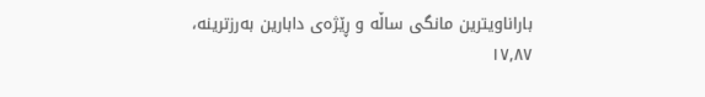باراناویترین مانگی ساڵە و ڕێژەی دابارین بەرزترینە، ١٧٫٨٧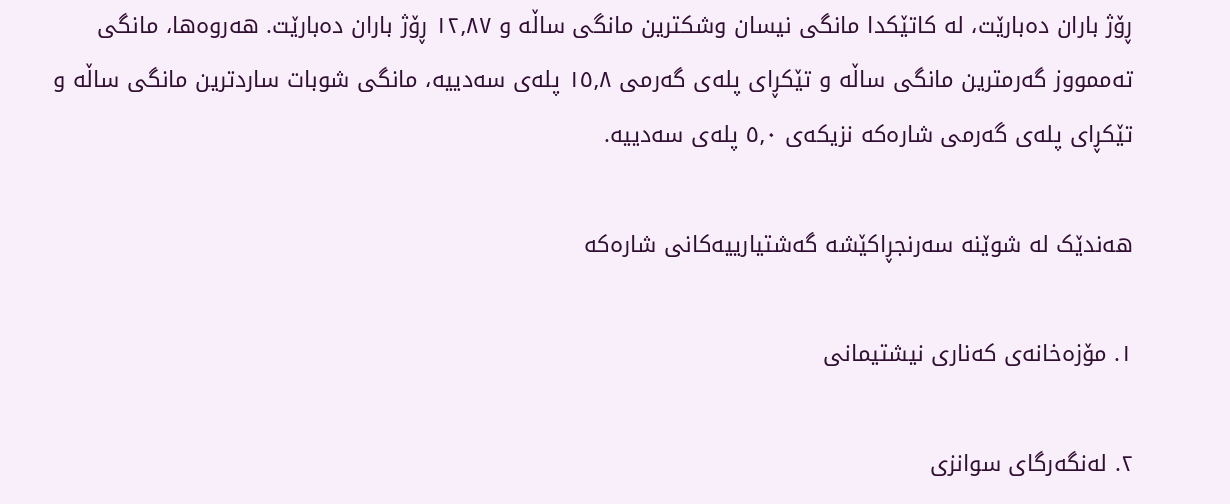ڕۆژ باران دەبارێت، لە کاتێکدا مانگی نیسان وشکترین مانگی ساڵە و ١٢٫٨٧ ڕۆژ باران دەبارێت. هەروەها، مانگی تەممووز گەرمترین مانگی ساڵە و تێکڕای پلەی گەرمی ١٥٫٨ پلەی سەدییە، مانگی شوبات ساردترین مانگی ساڵە و تێکڕای پلەی گەرمی شارەکە نزیکەی ٥٫٠ پلەی سەدییە.

هەندێک لە شوێنە سەرنجڕاکێشە گەشتیارییەکانی شارەکە

١. مۆزەخانەی کەناری نیشتیمانی

٢. لەنگەرگای سوانزی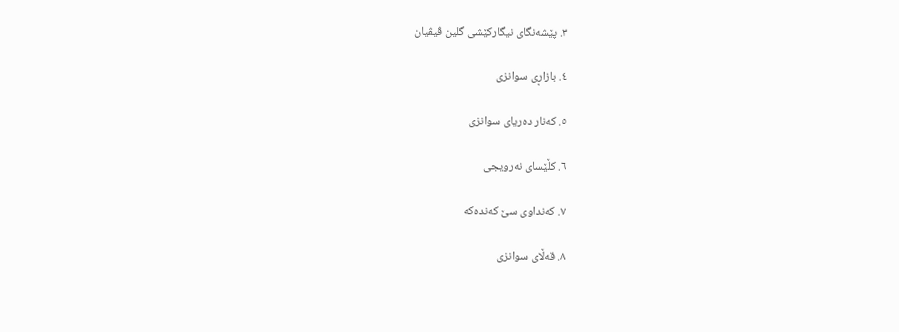٣. پێشەنگای نیگارکێشی گلین ڤیڤیان

٤. بازاڕی سوانزی

٥. کەنار دەریای سوانزی

٦. کڵێسای نەرویجی

٧. کەنداوی سێ کەندەکە

٨. قەڵای سوانزی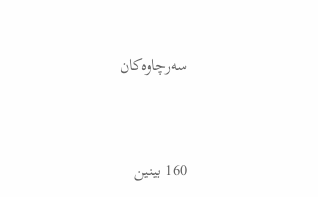سەرچاوەکان



160 بینین